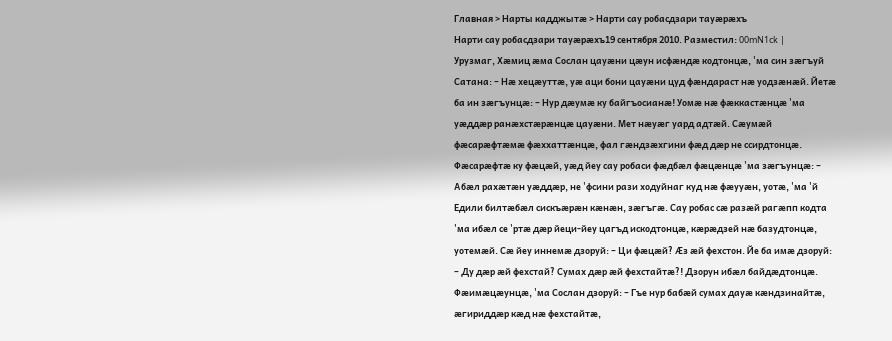Главная > Нарты кадджытæ > Нарти сау робасдзари тауæрæхъ
Нарти сау робасдзари тауæрæхъ19 сентября 2010. Разместил: 00mN1ck |
Урузмаг, Хæмиц æма Сослан цауæни цæун исфæндæ кодтонцæ, 'ма син зæгъуй Сатана: – Нæ хецæуттæ, уæ аци бони цауæни цуд фæндараст нæ уодзæнæй. Йетæ ба ин зæгъунцæ: – Нур дæумæ ку байгъосианæ! Уомæ нæ фæккастæнцæ 'ма уæддæр ранæхстæрæнцæ цауæни. Мет нæуæг уард адтæй. Сæумæй фæсарæфтæмæ фæххаттæнцæ, фал гæндзæхгини фæд дæр не ссирдтонцæ. Фæсарæфтæ ку фæцæй, уæд йеу сау робаси фæдбæл фæцæнцæ 'ма зæгъунцæ: – Абæл рахæтæн уæддæр, не 'фсини рази ходуйнаг куд нæ фæууæн, уотæ, 'ма 'й Едили билтæбæл сискъæрæн кæнæн, зæгъгæ. Сау робас сæ разæй рагæпп кодта 'ма ибæл се 'ртæ дæр йеци-йеу цагъд искодтонцæ, кæрæдзей нæ базудтонцæ, уотемæй. Сæ йеу иннемæ дзоруй: – Ци фæцæй? Æз æй фехстон. Йе ба имæ дзоруй: – Ду дæр æй фехстай? Сумах дæр æй фехстайтæ?! Дзорун ибæл байдæдтонцæ. Фæимæцæунцæ, 'ма Сослан дзоруй: – Гъе нур бабæй сумах дауæ кæндзинайтæ, æгириддæр кæд нæ фехстайтæ,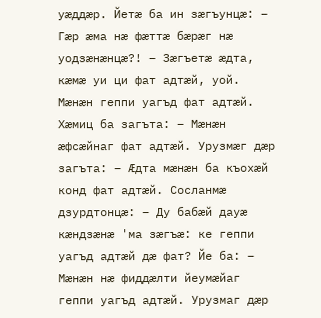уæддæр. Йетæ ба ин зæгъунцæ: – Гæр æма нæ фæттæ бæрæг нæ уодзæнæнцæ?! – Зæгъетæ æдта, кæмæ уи ци фат адтæй, уой. Мæнæн геппи уагъд фат адтæй. Хæмиц ба загъта: – Мæнæн æфсæйнаг фат адтæй. Урузмæг дæр загъта: – Æдта мæнæн ба къохæй конд фат адтæй. Сосланмæ дзурдтонцæ: – Ду бабæй дауæ кæндзæнæ 'ма зæгъæ: ке геппи уагъд адтæй дæ фат? Йе ба: – Мæнæн нæ фиддæлти йеумæйаг геппи уагъд адтæй. Урузмаг дæр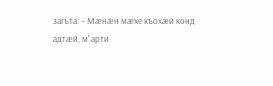загъта: – Мæнæн мæхе къохæй конд адтæй, м' арти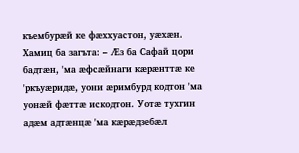къембурæй ке фæххуастон, уæхæн. Хамиц ба загъта: – Æз ба Сафай цори бадтæн, 'ма æфсæйнаги кæрæнттæ ке 'ркъуæридæ, уони æримбурд кодтон 'ма уонæй фæттæ искодтон. Уотæ тухгин адæм адтæнцæ 'ма кæрæдзебæл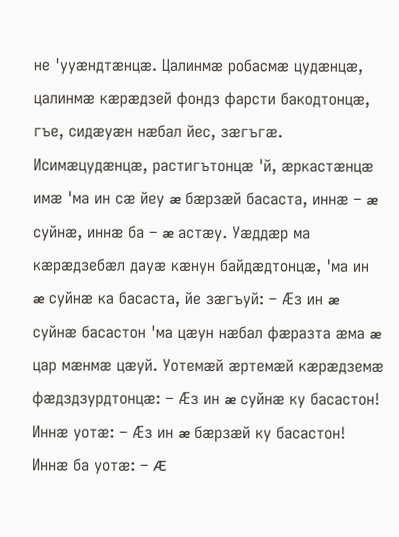не 'ууæндтæнцæ. Цалинмæ робасмæ цудæнцæ, цалинмæ кæрæдзей фондз фарсти бакодтонцæ, гъе, сидæуæн нæбал йес, зæгъгæ. Исимæцудæнцæ, растигътонцæ 'й, æркастæнцæ имæ 'ма ин сæ йеу æ бæрзæй басаста, иннæ – æ суйнæ, иннæ ба – æ астæу. Уæддæр ма кæрæдзебæл дауæ кæнун байдæдтонцæ, 'ма ин æ суйнæ ка басаста, йе зæгъуй: – Æз ин æ суйнæ басастон 'ма цæун нæбал фæразта æма æ цар мæнмæ цæуй. Уотемæй æртемæй кæрæдземæ фæдздзурдтонцæ: – Æз ин æ суйнæ ку басастон! Иннæ уотæ: – Æз ин æ бæрзæй ку басастон! Иннæ ба уотæ: – Æ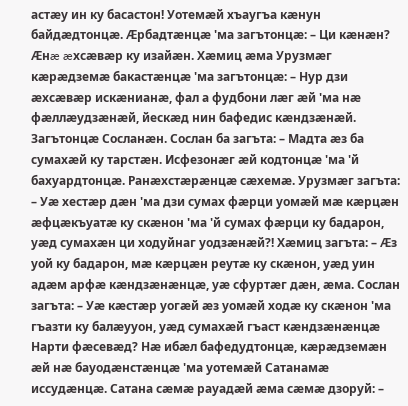астæу ин ку басастон! Уотемæй хъаугъа кæнун байдæдтонцæ. Æрбадтæнцæ 'ма загътонцæ: – Ци кæнæн? Æнæ æхсæвæр ку изайæн. Хæмиц æма Урузмæг кæрæдземæ бакастæнцæ 'ма загътонцæ: – Нур дзи æхсæвæр искæнианæ, фал а фудбони лæг æй 'ма нæ фæллæудзæнæй, йескæд нин бафедис кæндзæнæй. Загътонцæ Сосланæн. Сослан ба загъта: – Мадта æз ба сумахæй ку тарстæн. Исфезонæг æй кодтонцæ 'ма 'й бахуардтонцæ. Ранæхстæрæнцæ сæхемæ. Урузмæг загъта: – Уæ хестæр дæн 'ма дзи сумах фæрци уомæй мæ кæрцæн æфцæкъуатæ ку скæнон 'ма 'й сумах фæрци ку бадарон, уæд сумахæн ци ходуйнаг уодзæнæй?! Хæмиц загъта: – Æз уой ку бадарон, мæ кæрцæн реутæ ку скæнон, уæд уин адæм арфæ кæндзæнæнцæ, уæ сфуртæг дæн, æма. Сослан загъта: – Уæ кæстæр уогæй æз уомæй ходæ ку скæнон 'ма гъазти ку балæууон, уæд сумахæй гъаст кæндзæнæнцæ Нарти фæсевæд? Нæ ибæл бафедудтонцæ, кæрæдземæн æй нæ бауодæнстæнцæ 'ма уотемæй Сатанамæ иссудæнцæ. Сатана сæмæ рауадæй æма сæмæ дзоруй: –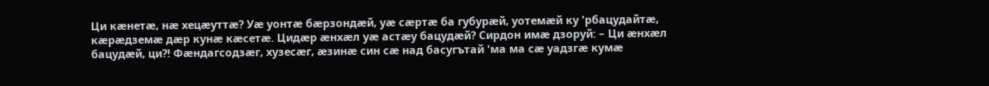Ци кæнетæ, нæ хецæуттæ? Уæ уонтæ бæрзондæй, уæ сæртæ ба губурæй, уотемæй ку 'рбацудайтæ, кæрæдземæ дæр кунæ кæсетæ. Цидæр æнхæл уæ астæу бацудæй? Сирдон имæ дзоруй: – Ци æнхæл бацудæй, ци?! Фæндагсодзæг, хузесæг, æзинæ син сæ над басугътай 'ма ма сæ уадзгæ кумæ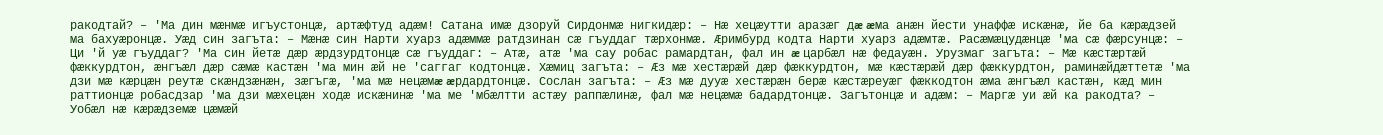ракодтай? – 'Ма дин мæнмæ игъустонцæ, артæфтуд адæм! Сатана имæ дзоруй Сирдонмæ нигкидæр: – Нæ хецæутти аразæг дæ æма анæн йести унаффæ искæнæ, йе ба кæрæдзей ма бахуæронцæ. Уæд син загъта: – Мæнæ син Нарти хуарз адæммæ ратдзинан сæ гъуддаг тæрхонмæ. Æримбурд кодта Нарти хуарз адæмтæ. Расæмæцудæнцæ 'ма сæ фæрсунцæ: – Ци 'й уæ гъуддаг? 'Ма син йетæ дæр æрдзурдтонцæ сæ гъуддаг: – Атæ, атæ 'ма сау робас рамардтан, фал ин æ царбæл нæ федауæн. Урузмаг загъта: – Мæ кæстæртæй фæккурдтон, æнгъæл дæр сæмæ кастæн 'ма мин æй не 'саггаг кодтонцæ. Хæмиц загъта: – Æз мæ хестæрæй дæр фæккурдтон, мæ кæстæрæй дæр фæккурдтон, раминæйдæттетæ 'ма дзи мæ кæрцæн реутæ скæндзæнæн, зæгъгæ, 'ма мæ нецæмæ æрдардтонцæ. Сослан загъта: – Æз мæ дууæ хестæрæн берæ кæстæреуæг фæккодтон æма æнгъæл кастæн, кæд мин раттионцæ робасдзар 'ма дзи мæхецæн ходæ искæнинæ 'ма ме 'мбæлтти астæу раппæлинæ, фал мæ нецæмæ бадардтонцæ. Загътонцæ и адæм: – Маргæ уи æй ка ракодта? – Уобæл нæ кæрæдземæ цæмæй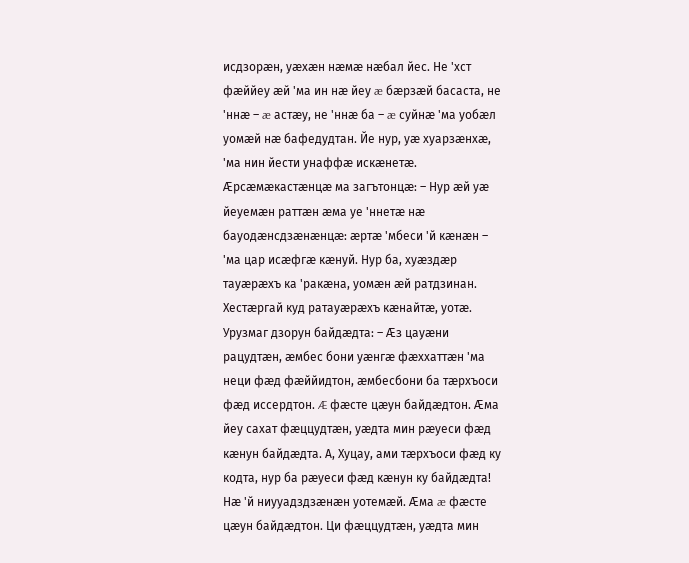исдзорæн, уæхæн нæмæ нæбал йес. Не 'хст фæййеу æй 'ма ин нæ йеу æ бæрзæй басаста, не 'ннæ – æ астæу, не 'ннæ ба – æ суйнæ 'ма уобæл уомæй нæ бафедудтан. Йе нур, уæ хуарзæнхæ, 'ма нин йести унаффæ искæнетæ. Æрсæмæкастæнцæ ма загътонцæ: – Нур æй уæ йеуемæн раттæн æма уе 'ннетæ нæ бауодæнсдзæнæнцæ: æртæ 'мбеси 'й кæнæн – 'ма цар исæфгæ кæнуй. Нур ба, хуæздæр тауæрæхъ ка 'ракæна, уомæн æй ратдзинан. Хестæргай куд ратауæрæхъ кæнайтæ, уотæ. Урузмаг дзорун байдæдта: – Æз цауæни рацудтæн, æмбес бони уæнгæ фæххаттæн 'ма неци фæд фæййидтон, æмбесбони ба тæрхъоси фæд иссердтон. Æ фæсте цæун байдæдтон. Æма йеу сахат фæццудтæн, уæдта мин рæуеси фæд кæнун байдæдта. А, Хуцау, ами тæрхъоси фæд ку кодта, нур ба рæуеси фæд кæнун ку байдæдта! Нæ 'й ниууадздзæнæн уотемæй. Æма æ фæсте цæун байдæдтон. Ци фæццудтæн, уæдта мин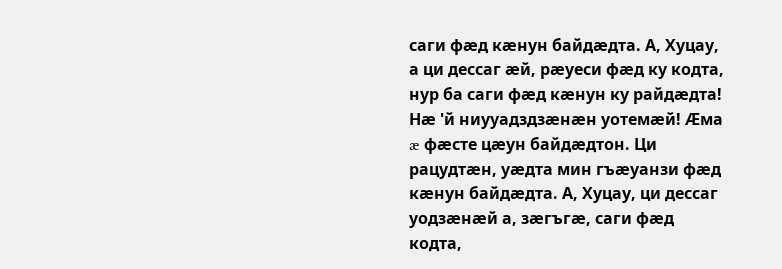саги фæд кæнун байдæдта. А, Хуцау, а ци дессаг æй, рæуеси фæд ку кодта, нур ба саги фæд кæнун ку райдæдта! Нæ 'й ниууадздзæнæн уотемæй! Æма æ фæсте цæун байдæдтон. Ци рацудтæн, уæдта мин гъæуанзи фæд кæнун байдæдта. А, Хуцау, ци дессаг уодзæнæй а, зæгъгæ, саги фæд кодта,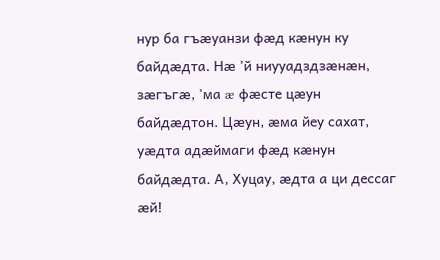нур ба гъæуанзи фæд кæнун ку байдæдта. Нæ 'й ниууадздзæнæн, зæгъгæ, 'ма æ фæсте цæун байдæдтон. Цæун, æма йеу сахат, уæдта адæймаги фæд кæнун байдæдта. А, Хуцау, æдта а ци дессаг æй!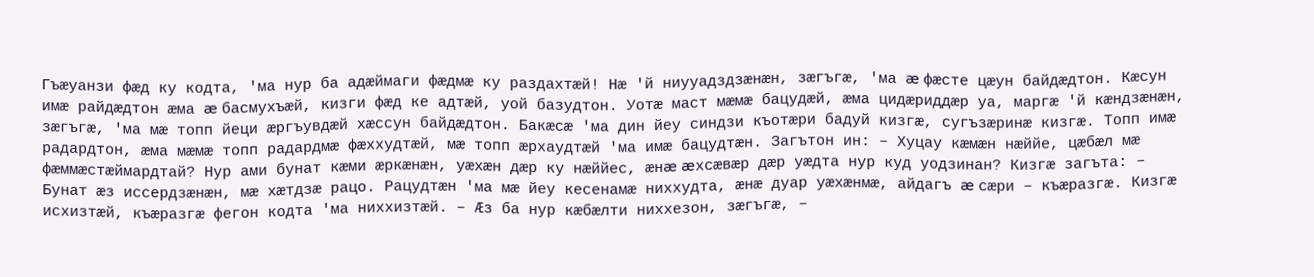Гъæуанзи фæд ку кодта, 'ма нур ба адæймаги фæдмæ ку раздахтæй! Нæ 'й ниууадздзæнæн, зæгъгæ, 'ма æ фæсте цæун байдæдтон. Кæсун имæ райдæдтон æма æ басмухъæй, кизги фæд ке адтæй, уой базудтон. Уотæ маст мæмæ бацудæй, æма цидæриддæр уа, маргæ 'й кæндзæнæн, зæгъгæ, 'ма мæ топп йеци æргъувдæй хæссун байдæдтон. Бакæсæ 'ма дин йеу синдзи къотæри бадуй кизгæ, сугъзæринæ кизгæ. Топп имæ радардтон, æма мæмæ топп радардмæ фæххудтæй, мæ топп æрхаудтæй 'ма имæ бацудтæн. Загътон ин: – Хуцау кæмæн нæййе, цæбæл мæ фæммæстæймардтай? Нур ами бунат кæми æркæнæн, уæхæн дæр ку нæййес, æнæ æхсæвæр дæр уæдта нур куд уодзинан? Кизгæ загъта: – Бунат æз иссердзæнæн, мæ хæтдзæ рацо. Рацудтæн 'ма мæ йеу кесенамæ ниххудта, æнæ дуар уæхæнмæ, айдагъ æ сæри – къæразгæ. Кизгæ исхизтæй, къæразгæ фегон кодта 'ма ниххизтæй. – Æз ба нур кæбæлти ниххезон, зæгъгæ, –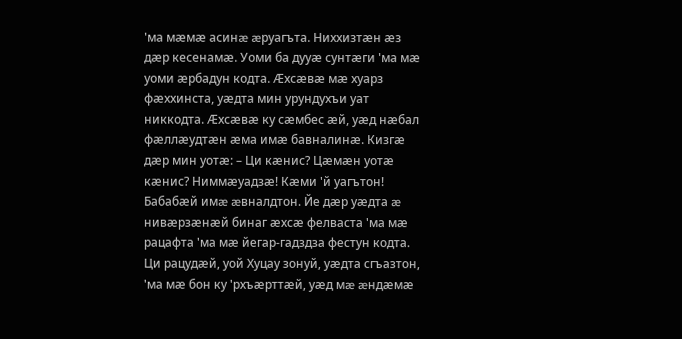'ма мæмæ асинæ æруагъта. Ниххизтæн æз дæр кесенамæ. Уоми ба дууæ сунтæги 'ма мæ уоми æрбадун кодта. Æхсæвæ мæ хуарз фæххинста, уæдта мин урундухъи уат никкодта. Æхсæвæ ку сæмбес æй, уæд нæбал фæллæудтæн æма имæ бавналинæ. Кизгæ дæр мин уотæ: – Ци кæнис? Цæмæн уотæ кæнис? Ниммæуадзæ! Кæми 'й уагътон! Бабабæй имæ æвналдтон. Йе дæр уæдта æ нивæрзæнæй бинаг æхсæ фелваста 'ма мæ рацафта 'ма мæ йегар-гадздза фестун кодта. Ци рацудæй, уой Хуцау зонуй, уæдта сгъазтон, 'ма мæ бон ку 'рхъæрттæй, уæд мæ æндæмæ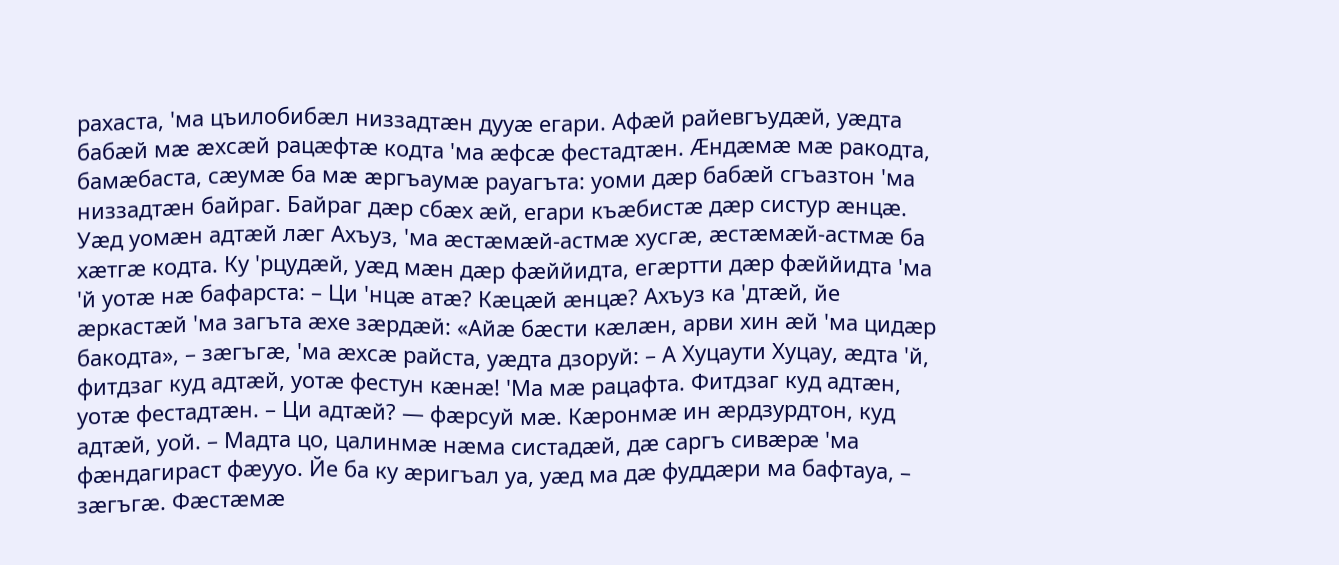рахаста, 'ма цъилобибæл низзадтæн дууæ егари. Афæй райевгъудæй, уæдта бабæй мæ æхсæй рацæфтæ кодта 'ма æфсæ фестадтæн. Æндæмæ мæ ракодта, бамæбаста, сæумæ ба мæ æргъаумæ рауагъта: уоми дæр бабæй сгъазтон 'ма низзадтæн байраг. Байраг дæр сбæх æй, егари къæбистæ дæр систур æнцæ. Уæд уомæн адтæй лæг Ахъуз, 'ма æстæмæй-астмæ хусгæ, æстæмæй-астмæ ба хæтгæ кодта. Ку 'рцудæй, уæд мæн дæр фæййидта, егæртти дæр фæййидта 'ма 'й уотæ нæ бафарста: – Ци 'нцæ атæ? Кæцæй æнцæ? Ахъуз ка 'дтæй, йе æркастæй 'ма загъта æхе зæрдæй: «Айæ бæсти кæлæн, арви хин æй 'ма цидæр бакодта», – зæгъгæ, 'ма æхсæ райста, уæдта дзоруй: – А Хуцаути Хуцау, æдта 'й, фитдзаг куд адтæй, уотæ фестун кæнæ! 'Ма мæ рацафта. Фитдзаг куд адтæн, уотæ фестадтæн. – Ци адтæй? — фæрсуй мæ. Кæронмæ ин æрдзурдтон, куд адтæй, уой. – Мадта цо, цалинмæ нæма систадæй, дæ саргъ сивæрæ 'ма фæндагираст фæууо. Йе ба ку æригъал уа, уæд ма дæ фуддæри ма бафтауа, – зæгъгæ. Фæстæмæ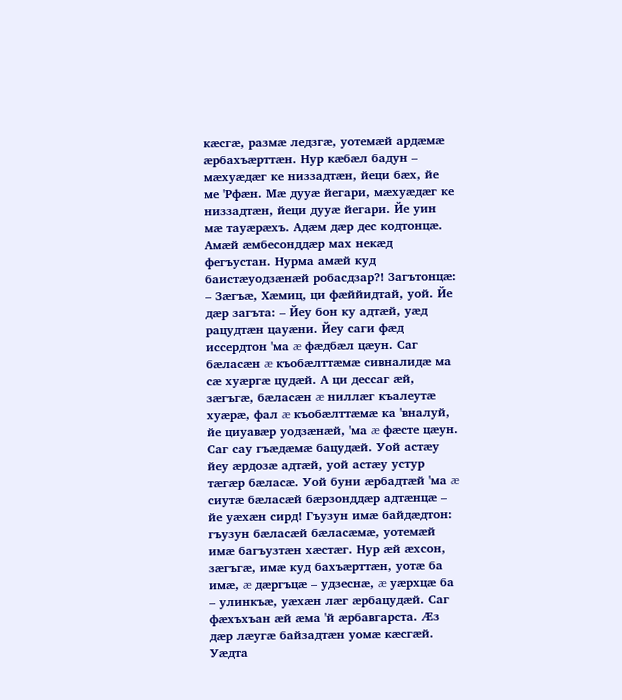кæсгæ, размæ ледзгæ, уотемæй ардæмæ æрбахъæрттæн. Нур кæбæл бадун – мæхуæдæг ке низзадтæн, йеци бæх, йе ме 'Рфæн. Мæ дууæ йегари, мæхуæдæг ке низзадтæн, йеци дууæ йегари. Йе уин мæ тауæрæхъ. Адæм дæр дес кодтонцæ. Амæй æмбесонддæр мах некæд фегъустан. Нурма амæй куд баистæуодзæнæй робасдзар?! Загътонцæ: – Зæгъæ, Хæмиц, ци фæййидтай, уой. Йе дæр загъта: – Йеу бон ку адтæй, уæд рацудтæн цауæни. Йеу саги фæд иссердтон 'ма æ фæдбæл цæун. Саг бæласæн æ къобæлттæмæ сивналидæ ма сæ хуæргæ цудæй. А ци дессаг æй, зæгъгæ, бæласæн æ ниллæг къалеутæ хуæрæ, фал æ къобæлттæмæ ка 'вналуй, йе циуавæр уодзæнæй, 'ма æ фæсте цæун. Саг сау гъæдæмæ бацудæй. Уой астæу йеу æрдозæ адтæй, уой астæу устур тæгæр бæласæ. Уой буни æрбадтæй 'ма æ сиутæ бæласæй бæрзонддæр адтæнцæ – йе уæхæн сирд! Гъузун имæ байдæдтон: гъузун бæласæй бæласæмæ, уотемæй имæ багъузтæн хæстæг. Нур æй æхсон, зæгъгæ, имæ куд бахъæрттæн, уотæ ба имæ, æ дæргъцæ – удзеснæ, æ уæрхцæ ба – улинкъæ, уæхæн лæг æрбацудæй. Саг фæхъхъан æй æма 'й æрбавгарста. Æз дæр лæугæ байзадтæн уомæ кæсгæй. Уæдта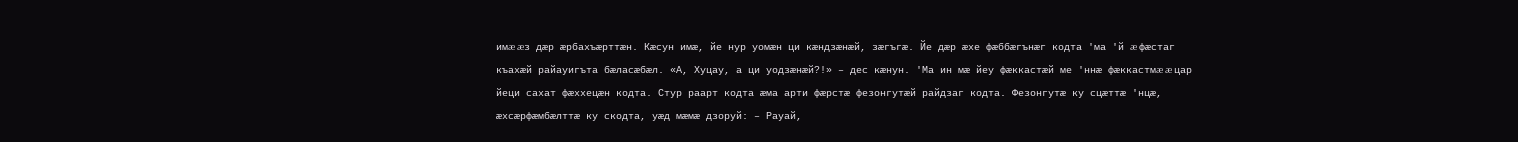имæ æз дæр æрбахъæрттæн. Кæсун имæ, йе нур уомæн ци кæндзæнæй, зæгъгæ. Йе дæр æхе фæббæгънæг кодта 'ма 'й æ фæстаг къахæй райауигъта бæласæбæл. «А, Хуцау, а ци уодзæнæй?!» – дес кæнун. 'Ма ин мæ йеу фæккастæй ме 'ннæ фæккастмæ æ цар йеци сахат фæххецæн кодта. Стур раарт кодта æма арти фæрстæ фезонгутæй райдзаг кодта. Фезонгутæ ку сцæттæ 'нцæ, æхсæрфæмбæлттæ ку скодта, уæд мæмæ дзоруй: – Рауай,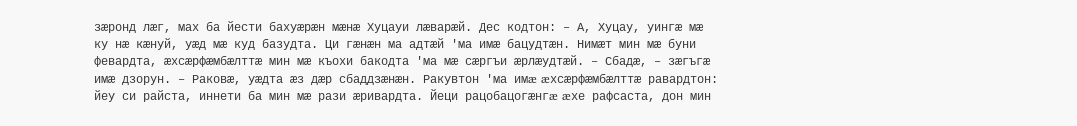зæронд лæг, мах ба йести бахуæрæн мæнæ Хуцауи лæварæй. Дес кодтон: – А, Хуцау, уингæ мæ ку нæ кæнуй, уæд мæ куд базудта. Ци гæнæн ма адтæй 'ма имæ бацудтæн. Нимæт мин мæ буни февардта, æхсæрфæмбæлттæ мин мæ къохи бакодта 'ма мæ сæргъи æрлæудтæй. – Сбадæ, – зæгъгæ имæ дзорун. – Раковæ, уæдта æз дæр сбаддзæнæн. Ракувтон 'ма имæ æхсæрфæмбæлттæ равардтон: йеу си райста, иннети ба мин мæ рази æривардта. Йеци рацобацогæнгæ æхе рафсаста, дон мин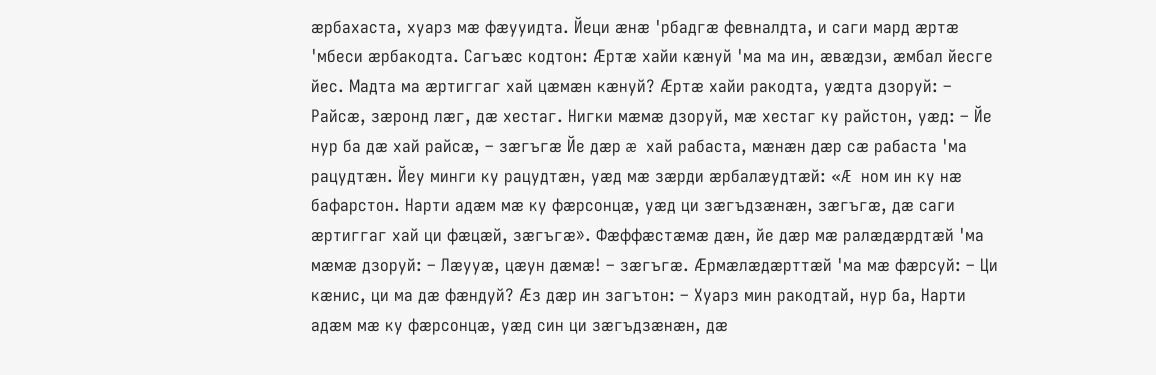æрбахаста, хуарз мæ фæууидта. Йеци æнæ 'рбадгæ февналдта, и саги мард æртæ 'мбеси æрбакодта. Сагъæс кодтон: Æртæ хайи кæнуй 'ма ма ин, æвæдзи, æмбал йесге йес. Мадта ма æртиггаг хай цæмæн кæнуй? Æртæ хайи ракодта, уæдта дзоруй: – Райсæ, зæронд лæг, дæ хестаг. Нигки мæмæ дзоруй, мæ хестаг ку райстон, уæд: – Йе нур ба дæ хай райсæ, – зæгъгæ Йе дæр æ хай рабаста, мæнæн дæр сæ рабаста 'ма рацудтæн. Йеу минги ку рацудтæн, уæд мæ зæрди æрбалæудтæй: «Æ ном ин ку нæ бафарстон. Нарти адæм мæ ку фæрсонцæ, уæд ци зæгъдзæнæн, зæгъгæ, дæ саги æртиггаг хай ци фæцæй, зæгъгæ». Фæффæстæмæ дæн, йе дæр мæ ралæдæрдтæй 'ма мæмæ дзоруй: – Лæууæ, цæун дæмæ! – зæгъгæ. Æрмæлæдæрттæй 'ма мæ фæрсуй: – Ци кæнис, ци ма дæ фæндуй? Æз дæр ин загътон: – Хуарз мин ракодтай, нур ба, Нарти адæм мæ ку фæрсонцæ, уæд син ци зæгъдзæнæн, дæ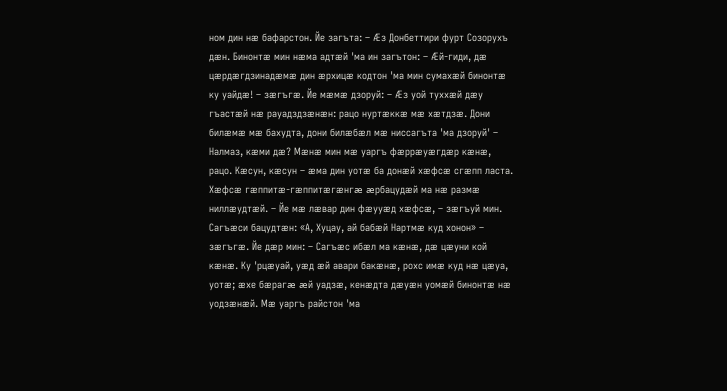ном дин нæ бафарстон. Йе загъта: – Æз Донбеттири фурт Созорухъ дæн. Бинонтæ мин нæма адтæй 'ма ин загътон: – Æй-гиди, дæ цæрдæгдзинадæмæ дин æрхицæ кодтон 'ма мин сумахæй бинонтæ ку уайдæ! – зæгъгæ. Йе мæмæ дзоруй: – Æз уой туххæй дæу гъастæй нæ рауадздзæнæн: рацо нуртæккæ мæ хæтдзæ. Дони билæмæ мæ бахудта, дони билæбæл мæ ниссагъта 'ма дзоруй' – Налмаз, кæми дæ? Мæнæ мин мæ уаргъ фæррæуæгдæр кæнæ, рацо. Кæсун, кæсун – æма дин уотæ ба донæй хæфсæ сгæпп ласта. Хæфсæ гæппитæ-гæппитæгæнгæ æрбацудæй ма нæ размæ ниллæудтæй. – Йе мæ лæвар дин фæууæд хæфсæ, – зæгъуй мин. Сагъæси бацудтæн: «А, Хуцау, ай бабæй Нартмæ куд хонон» – зæгъгæ. Йе дæр мин: – Сагъæс ибæл ма кæнæ, дæ цæуни кой кæнæ. Ку 'рцæуай, уæд æй авари бакæнæ, рохс имæ куд нæ цæуа, уотæ; æхе бæрагæ æй уадзæ, кенæдта дæуæн уомæй бинонтæ нæ уодзæнæй. Мæ уаргъ райстон 'ма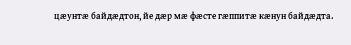цæунтæ байдæдтон, йе дæр мæ фæсте гæппитæ кæнун байдæдта.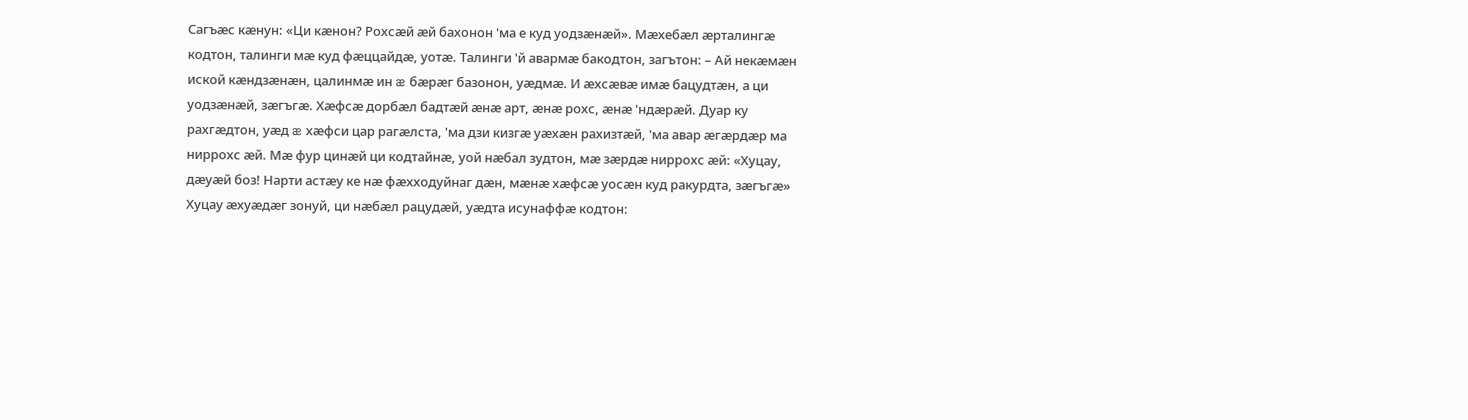Сагъæс кæнун: «Ци кæнон? Рохсæй æй бахонон 'ма е куд уодзæнæй». Мæхебæл æрталингæ кодтон, талинги мæ куд фæццайдæ, уотæ. Талинги 'й авармæ бакодтон, загътон: – Ай некæмæн иской кæндзæнæн, цалинмæ ин æ бæрæг базонон, уæдмæ. И æхсæвæ имæ бацудтæн, а ци уодзæнæй, зæгъгæ. Хæфсæ дорбæл бадтæй æнæ арт, æнæ рохс, æнæ 'ндæрæй. Дуар ку рахгæдтон, уæд æ хæфси цар рагæлста, 'ма дзи кизгæ уæхæн рахизтæй, 'ма авар æгæрдæр ма ниррохс æй. Мæ фур цинæй ци кодтайнæ, уой нæбал зудтон, мæ зæрдæ ниррохс æй: «Хуцау, дæуæй боз! Нарти астæу ке нæ фæхходуйнаг дæн, мæнæ хæфсæ уосæн куд ракурдта, зæгъгæ» Хуцау æхуæдæг зонуй, ци нæбæл рацудæй, уæдта исунаффæ кодтон: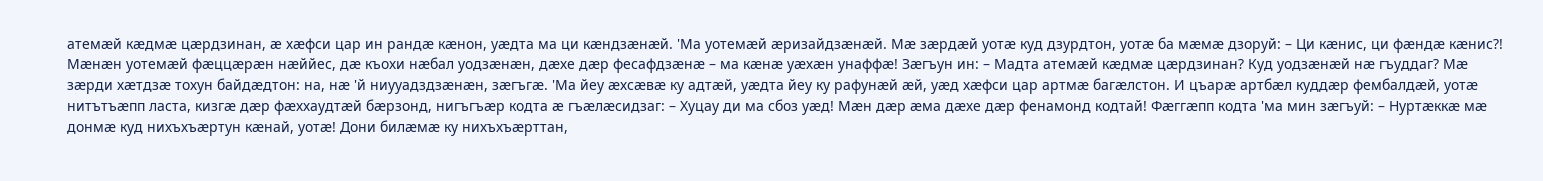атемæй кæдмæ цæрдзинан, æ хæфси цар ин рандæ кæнон, уæдта ма ци кæндзæнæй. 'Ма уотемæй æризайдзæнæй. Мæ зæрдæй уотæ куд дзурдтон, уотæ ба мæмæ дзоруй: – Ци кæнис, ци фæндæ кæнис?! Мæнæн уотемæй фæццæрæн нæййес, дæ къохи нæбал уодзæнæн, дæхе дæр фесафдзæнæ – ма кæнæ уæхæн унаффæ! Зæгъун ин: – Мадта атемæй кæдмæ цæрдзинан? Куд уодзæнæй нæ гъуддаг? Мæ зæрди хæтдзæ тохун байдæдтон: на, нæ 'й ниууадздзæнæн, зæгъгæ. 'Ма йеу æхсæвæ ку адтæй, уæдта йеу ку рафунæй æй, уæд хæфси цар артмæ багæлстон. И цъарæ артбæл куддæр фембалдæй, уотæ нитътъæпп ласта, кизгæ дæр фæххаудтæй бæрзонд, нигъгъæр кодта æ гъæлæсидзаг: – Хуцау ди ма сбоз уæд! Мæн дæр æма дæхе дæр фенамонд кодтай! Фæггæпп кодта 'ма мин зæгъуй: – Нуртæккæ мæ донмæ куд нихъхъæртун кæнай, уотæ! Дони билæмæ ку нихъхъæрттан,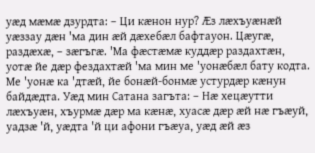уæд мæмæ дзурдта: – Ци кæнон нур? Æз лæхъуæнæй уæззау дæн 'ма дин æй дæхебæл бафтауон. Цæугæ, раздæхæ, – зæгъгæ. 'Ма фæстæмæ куддæр раздахтæн, уотæ йе дæр фездахтæй 'ма мин ме 'уонæбæл бату кодта. Ме 'уонæ ка 'дтæй, йе бонæй-бонмæ устурдæр кæнун байдæдта. Уæд мин Сатана загъта: – Нæ хецæутти лæхъуæн, хъурмæ дæр ма кæнæ, хуасæ дæр æй нæ гъæуй, уадзæ 'й, уæдта 'й ци афони гъæуа, уæд æй æз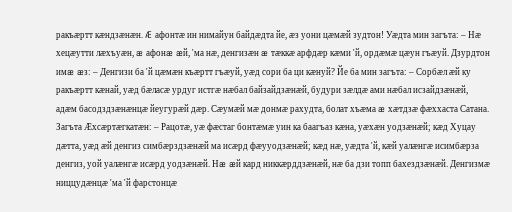ракъæртт кæндзæнæн. Æ афонтæ ин нимайун байдæдта йе, æз уони цæмæй зудтон! Уæдта мин загъта: – Нæ хецæутти лæхъуæн, æ афонæ æй, 'ма нæ, денгизæн æ тæккæ арфдæр кæми 'й, ордæмæ цæун гъæуй. Дзурдтон имæ æз: – Денгизи ба 'й цæмæн къæртт гъæуй, уæд сори ба ци кæнуй? Йе ба мин загъта: – Сорбæл æй ку ракъæртт кæнай, уæд бæласæ урдуг истгæ нæбал байзайдзæнæй, будури зæлдæ ами нæбал исзайдзæнæй, адæм басодздзæнæнцæ йеугурæй дæр. Сæумæй мæ донмæ рахудта, болат хъæма æ хæтдзæ фæххаста Сатана. Загъта Æхсæртæгкатæн: – Рацотæ, уæ фæстаг бонтæмæ уин ка баагъаз кæна, уæхæн уодзæнæй; кæд Хуцау дæтта, уæд æй денгиз симбæрздзæнæй ма исæрд фæууодзæнæй; кæд нæ, уæдта 'й, кæй уалæнгæ исимбæрза денгиз, уой уалæнгæ исæрд уодзæнæй. Нæ æй кард никкæрддзæнæй, нæ ба дзи топп бахездзæнæй. Денгизмæ ниццудæнцæ 'ма 'й фарстонцæ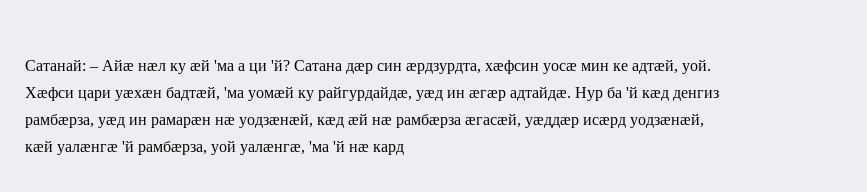Сатанай: – Айæ нæл ку æй 'ма а ци 'й? Сатана дæр син æрдзурдта, хæфсин уосæ мин ке адтæй, уой. Хæфси цари уæхæн бадтæй, 'ма уомæй ку райгурдайдæ, уæд ин æгæр адтайдæ. Нур ба 'й кæд денгиз рамбæрза, уæд ин рамарæн нæ уодзæнæй, кæд æй нæ рамбæрза æгасæй, уæддæр исæрд уодзæнæй, кæй уалæнгæ 'й рамбæрза, уой уалæнгæ, 'ма 'й нæ кард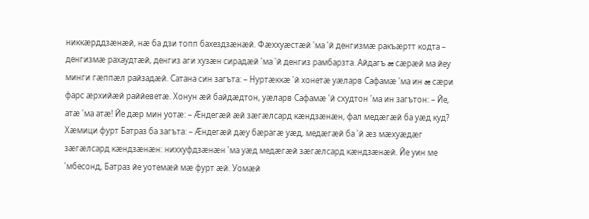никкæрддзæнæй, нæ ба дзи топп бахездзæнæй. Фæххуæстæй 'ма 'й денгизмæ ракъæртт кодта – денгизмæ рахаудтæй, денгиз аги хузæн сирадæй 'ма 'й денгиз рамбарзта. Айдагъ æ сæрæй ма йеу минги гæппæл райзадæй. Сатана син загъта: – Нуртæккæ 'й хонетæ уæларв Сафамæ 'ма ин æ сæри фарс æрхийæй раййеветæ. Хонун æй байдæдтон, уæларв Сафамæ 'й схудтон 'ма ин загътон: – Йе, атæ 'ма атæ! Йе дæр мин уотæ: – Æндегæй æй зæгæлсард кæндзæнæн, фал медæгæй ба уæд куд? Хæмици фурт Батраз ба загъта: – Æндегæй дæу бæрагæ уæд, медæгæй ба 'й æз мæхуæдæг зæгæлсард кæндзæнæн: ниххуфдзæнæн 'ма уæд медæгæй зæгæлсард кæндзæнæй. Йе уин ме 'мбесонд, Батраз йе уотемæй мæ фурт æй. Уомæй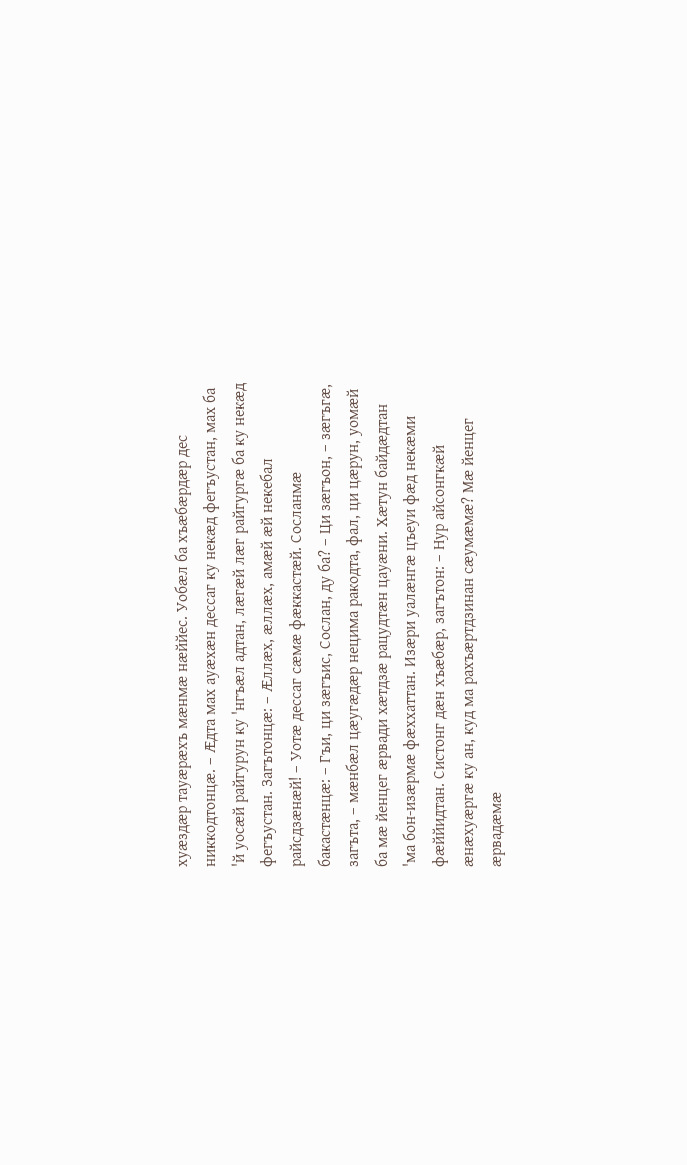хуæздæр тауæрæхъ мæнмæ нæййес. Уобæл ба хъæбæрдæр дес никкодтонцæ. – Æдта мах ауæхæн дессаг ку некæд фегъустан, мах ба 'й уосæй райгурун ку 'нгъæл адтан, лæгæй лæг райгургæ ба ку некæд фегъустан. Загътонцæ: – Æллæх, æллæх, амæй æй некебал райсдзæнæй! – Уотæ дессаг сæмæ фæккастæй. Сосланмæ бакастæнцæ: – Гъи, ци зæгъис, Сослан, ду ба? – Ци зæгъон, – зæгъгæ, загъта, – мæнбæл цæугæдæр нецима ракодта, фал, ци цæрун, уомæй ба мæ йенцег æрвади хæтдзæ рацудтæн цауæни. Хæтун байдæдтан 'ма бон-изæрмæ фæххаттан. Изæри уалæнгæ цъеуи фæд некæми фæййидтан. Систонг дæн хъæбæр, загътон: – Нур айсонгкæй æнæхуæргæ ку ан, куд ма рахъæртдзинан сæумæмæ? Мæ йенцег æрвадæмæ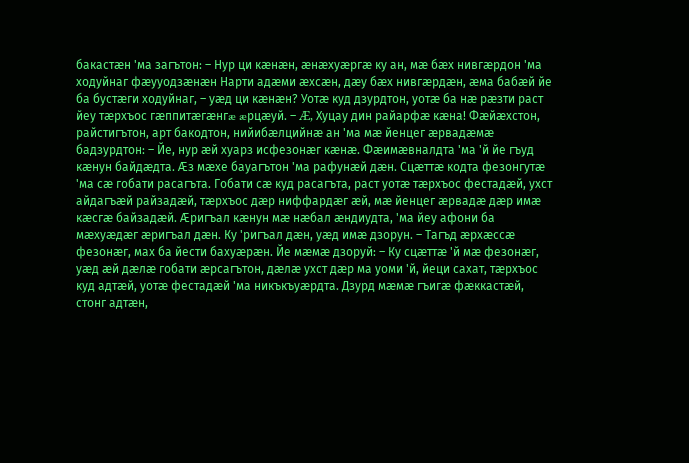бакастæн 'ма загътон: – Нур ци кæнæн, æнæхуæргæ ку ан, мæ бæх нивгæрдон 'ма ходуйнаг фæууодзæнæн Нарти адæми æхсæн, дæу бæх нивгæрдæн, æма бабæй йе ба бустæги ходуйнаг, – уæд ци кæнæн? Уотæ куд дзурдтон, уотæ ба нæ рæзти раст йеу тæрхъос гæппитæгæнгæ æрцæуй. – Æ, Хуцау дин райарфæ кæна! Фæйæхстон, райстигътон, арт бакодтон, нийибæлцийнæ ан 'ма мæ йенцег æрвадæмæ бадзурдтон: – Йе, нур æй хуарз исфезонæг кæнæ. Фæимæвналдта 'ма 'й йе гъуд кæнун байдæдта. Æз мæхе бауагътон 'ма рафунæй дæн. Сцæттæ кодта фезонгутæ 'ма сæ гобати расагъта. Гобати сæ куд расагъта, раст уотæ тæрхъос фестадæй, ухст айдагъæй райзадæй, тæрхъос дæр ниффардæг æй, мæ йенцег æрвадæ дæр имæ кæсгæ байзадæй. Æригъал кæнун мæ нæбал æндиудта, 'ма йеу афони ба мæхуæдæг æригъал дæн. Ку 'ригъал дæн, уæд имæ дзорун. – Тагъд æрхæссæ фезонæг, мах ба йести бахуæрæн. Йе мæмæ дзоруй: – Ку сцæттæ 'й мæ фезонæг, уæд æй дæлæ гобати æрсагътон, дæлæ ухст дæр ма уоми 'й, йеци сахат, тæрхъос куд адтæй, уотæ фестадæй 'ма никъкъуæрдта. Дзурд мæмæ гъигæ фæккастæй, стонг адтæн,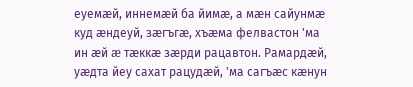еуемæй, иннемæй ба йимæ, а мæн сайунмæ куд æндеуй, зæгъгæ, хъæма фелвастон 'ма ин æй æ тæккæ зæрди рацавтон. Рамардæй, уæдта йеу сахат рацудæй, 'ма сагъæс кæнун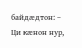байдæдтон: – Ци кæнон нур,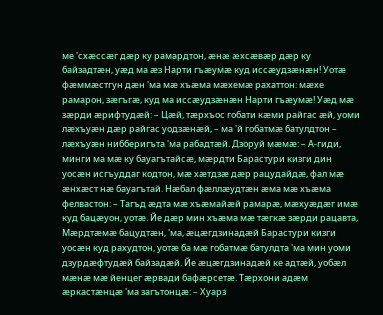ме 'схæссæг дæр ку рамардтон, æнæ æхсæвæр дæр ку байзадтæн, уæд ма æз Нарти гъæумæ куд иссæудзæнæн! Уотæ фæммæстгун дæн 'ма мæ хъæма мæхемæ рахаттон: мæхе рамарон, зæгъгæ, куд ма иссæудзæнæн Нарти гъæумæ! Уæд мæ зæрди æрифтудæй: – Цæй, тæрхъос гобати кæми райгас æй, уоми лæхъуæн дæр райгас уодзæнæй, – ма 'й гобатмæ батулдтон – лæхъуæн нибберигъта 'ма рабадтæй. Дзоруй мæмæ: – А-гиди, минги ма мæ ку бауагътайсæ, мæрдти Барастури кизги дин уосæн исгъуддаг кодтон, мæ хæтдзæ дæр рацудайдæ, фал мæ æнхæст нæ бауагътай. Нæбал фæллæудтæн æма мæ хъæма фелвастон: – Тагъд æдта мæ хъæмайæй рамарæ, мæхуæдæг имæ куд бацæуон, уотæ. Йе дæр мин хъæма мæ тæгкæ зæрди рацавта, Мæрдтæмæ бацудтæн, 'ма, æцæгдзинадæй Барастури кизги уосæн куд рахудтон, уотæ ба мæ гобатмæ батулдта 'ма мин уоми дзурдæфтудæй байзадæй. Йе æцæгдзинадæй ке адтæй, уобæл мæнæ мæ йенцег æрвади бафæрсетæ. Тæрхони адæм æркастæнцæ 'ма загътонцæ: – Хуарз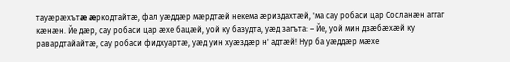тауæрæхътæ æркодтайтæ, фал уæддæр мæрдтæй некема æриздахтæй, 'ма сау робаси цар Сосланæн аггаг кæнæн. Йе дæр, сау робаси цар æхе бацæй, уой ку базудта, уæд загъта: – Йе, уой мин дзæбæхæй ку равардтайайтæ, сау робаси фидхуартæ, уæд уин хуæздæр н' адтæй! Нур ба уæддæр мæхе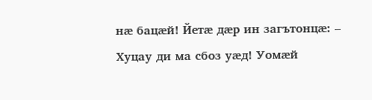нæ бацæй! Йетæ дæр ин загътонцæ: – Хуцау ди ма сбоз уæд! Уомæй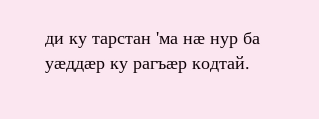ди ку тарстан 'ма нæ нур ба уæддæр ку рагъæр кодтай.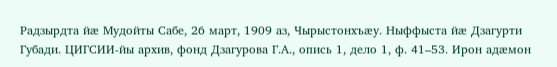Радзырдта йæ Мудойты Сабе, 26 март, 1909 аз, Чырыстонхъæу. Ныффыста йæ Дзагурти Губади. ЦИГСИИ-йы архив, фонд Дзагурова Г.А., опись 1, дело 1, ф. 41–53. Ирон адæмон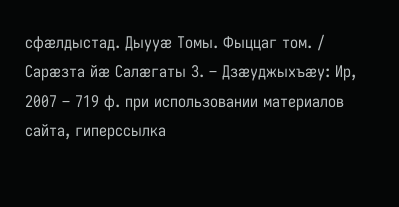сфæлдыстад. Дыууæ Томы. Фыццаг том. / Сарæзта йæ Салæгаты З. – Дзæуджыхъæу: Ир, 2007 – 719 ф. при использовании материалов сайта, гиперссылка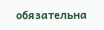обязательна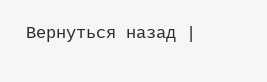Вернуться назад |